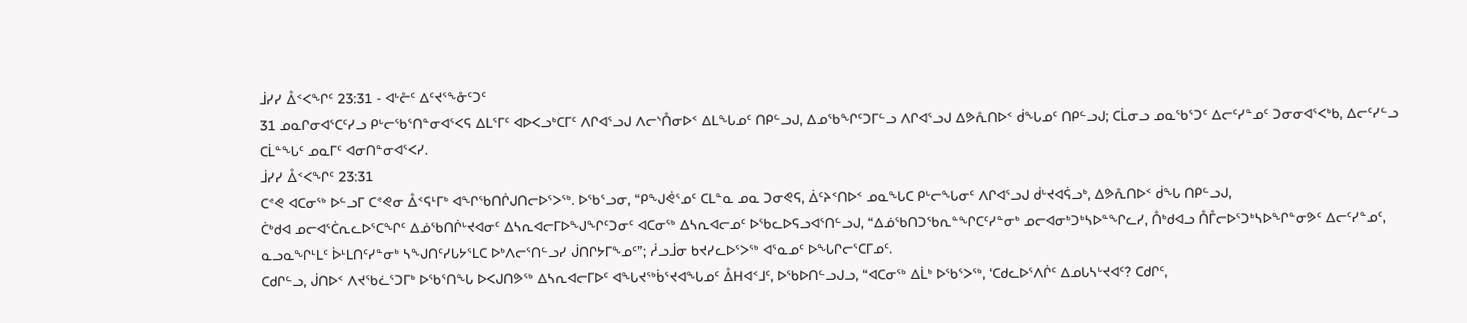ᒨᓯᓯ ᐂᑉᐸᖏᑦ 23:31 - ᐊᒡᓔᑦ ᐃᑦᔪᕐᖕᓁᑦᑐᑦ
31 ᓄᓇᒋᓂᐊᕐᑕᑦᓯᓗ ᑭᒡᓕᖃᕐᑎᓐᓂᐊᕐᐸᕋ ᐃᒪᕐᒥᑦ ᐊᐅᐸᓗᒃᑕᒥᑦ ᐱᒋᐊᕐᓗᒍ ᐱᓕᔅᑍᓂᐅᑉ ᐃᒪᖓᓄᑦ ᑎᑭᓪᓗᒍ, ᐃᓄᖃᖏᑦᑐᒥᓪᓗ ᐱᒋᐊᕐᓗᒍ ᐃᕗᕅᑎᐅᑉ ᑰᖓᓄᑦ ᑎᑭᓪᓗᒍ; ᑕᒫᓂᓗ ᓄᓇᖃᕐᑐᑦ ᐃᓕᑦᓯᓐᓄᑦ ᑐᓂᓂᐊᕐᐸᒃᑲ, ᐃᓕᑦᓯᓪᓗ ᑕᒫᓐᖓᑦ ᓄᓇᒥᑦ ᐊᓂᑎᓐᓂᐊᕐᐸᓯ.
ᒨᓯᓯ ᐂᑉᐸᖏᑦ 23:31
ᑕᕝᕙ ᐊᑕᓂᖅ ᐅᓪᓗᒥ ᑕᕝᕙᓂ ᐂᑉᕋᒻᒥᒃ ᐊᖏᖃᑎᒌᒍᑎᓕᐅᕐᐳᖅ. ᐅᖃᕐᓗᓂ, “ᑭᖑᕚᕐᓄᑦ ᑕᒪᓐᓇ ᓄᓇ ᑐᓂᕙᕋ, ᐄᑦᔨᑉᑎᐅᑉ ᓄᓇᖓᑕ ᑭᒡᓕᖓᓂᑦ ᐱᒋᐊᕐᓗᒍ ᑰᒡᔪᐊᕌᓗᒃ, ᐃᕗᕅᑎᐅᑉ ᑰᖓ ᑎᑭᓪᓗᒍ,
ᑖᒃᑯᐊ ᓄᓕᐊᕐᑖᕆᓚᐅᕐᑕᖏᑦ ᐃᓅᖃᑎᒌᒡᔪᐊᓂᑦ ᐃᓴᕆᐊᓕᒥᐅᖑᖏᑦᑐᓂᑦ ᐊᑕᓂᖅ ᐃᓴᕆᐊᓕᓄᑦ ᐅᖃᓚᐅᕋᓗᐊᕐᑎᓪᓗᒍ, “ᐃᓅᖃᑎᑐᖃᕆᓐᖏᑕᑦᓯᓐᓂᒃ ᓄᓕᐊᓂᒃᑐᒃᓴᐅᓐᖏᓚᓯ, ᑍᒃᑯᐊᓗ ᑍᒤᓕᐅᕐᑐᒃᓴᐅᖏᓐᓂᕗᑦ ᐃᓕᑦᓯᓐᓄᑦ, ᓇᓗᓇᖏᒻᒪᑦ ᐆᒻᒪᑎᑦᓯᓐᓂᒃ ᓴᖑᑎᑦᓯᒐᔭᕐᒪᑕ ᐅᒃᐱᓕᕐᑎᓪᓗᓯ ᒎᑎᒋᔭᒥᖕᓄᑦ”; ᓲᓗᒨᓂ ᑲᔪᓯᓚᐅᕐᐳᖅ ᐊᕐᓇᓄᑦ ᐅᖓᒋᓕᕐᑕᒥᓄᑦ.
ᑕᑯᒋᓪᓗ, ᒎᑎᐅᑉ ᐱᔪᖃᓛᕐᑐᒥᒃ ᐅᖃᕐᑎᖓ ᐅᐸᒍᑎᕗᖅ ᐃᓴᕆᐊᓕᒥᐅᑦ ᐊᖓᔪᖅᑳᕐᔪᐊᖓᓄᑦ ᐂᕼᐊᑉᒧᑦ, ᐅᖃᐅᑎᓪᓗᒍᓗ, “ᐊᑕᓂᖅ ᐃᒫᒃ ᐅᖃᕐᐳᖅ, ‘ᑕᑯᓚᐅᕐᐱᒌᑦ ᐃᓄᒐᓴᒡᔪᐊᑦ? ᑕᑯᒋᑦ,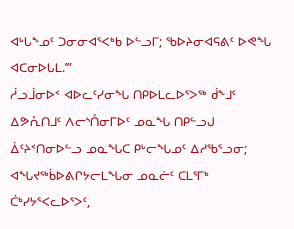ᐊᒡᒐᖕᓄᑦ ᑐᓂᓂᐊᕐᐸᒃᑲ ᐅᓪᓗᒥ; ᖃᐅᔨᓂᐊᕋᕕᑦ ᐅᕙᖓ ᐊᑕᓂᐅᒐᒪ.’”
ᓲᓗᒨᓂᐅᑉ ᐊᐅᓚᑦᓯᓂᖓ ᑎᑭᐅᒪᓚᐅᕐᐳᖅ ᑰᖕᒧᑦ ᐃᕗᕅᑎᒧᑦ ᐱᓕᔅᑍᓂᒥᐅᑦ ᓄᓇᖓ ᑎᑭᓪᓗᒍ ᐄᑦᔨᑉᑎᓂᐅᓪᓗ ᓄᓇᖓᑕ ᑭᒡᓕᖓᓄᑦ ᐃᓱᖃᕐᓗᓂ; ᐊᖓᔪᖅᑳᐅᕕᒋᔭᓕᒪᖓᓂ ᓄᓇᓖᑦ ᑕᒪᕐᒥᒃ ᑖᒃᓯᔭᕐᐸᓚᐅᕐᐳᑦ,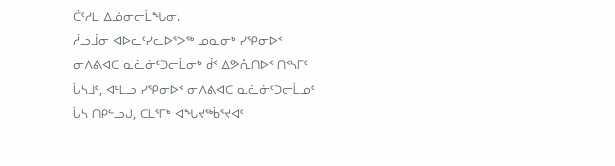ᑖᑦᓱᒪ ᐃᓅᓂᓕᒫᖓᓂ.
ᓲᓗᒨᓂ ᐊᐅᓚᑦᓯᓚᐅᕐᐳᖅ ᓄᓇᓂᒃ ᓯᕿᓂᐅᑉ ᓂᐱᕕᐊᑕ ᓇᓛᓃᑦᑐᓕᒫᓂᒃ ᑰᑉ ᐃᕗᕅᑎᐅᑉ ᑎᑉᓴᒥᑦ ᒑᓴᒧᑦ, ᐊᒻᒪᓗ ᓯᕿᓂᐅᑉ ᓂᐱᕕᐊᑕ ᓇᓛᓃᑦᑐᓕᒫᓄᑦ ᒑᓴ ᑎᑭᓪᓗᒍ, ᑕᒪᕐᒥᒃ ᐊᖓᔪᖅᑳᕐᔪᐊᑦ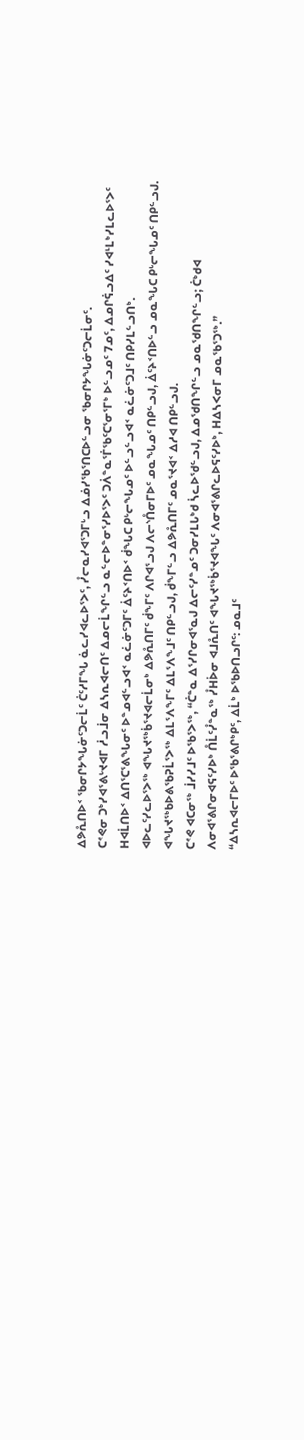ᐃᕗᕅᑎᐅᑉ ᖃᓂᒋᔭᖓᓃᑦᑐᓕᒫᑦ ᑖᑦᓱᒥᖓ ᓈᓚᓯᐊᓚᐅᕐᐳᑦ, ᓮᓕᓇᓯᐊᕐᑐᒥᒡᓗ ᐃᓅᓯᖃᕐᑎᑕᐅᓪᓗᓂ ᖃᓂᒋᔭᖓᓃᑦᑐᓕᒫᓂᑦ.
ᑕᕝᕙᓂ ᑐᒃᓯᐊᕐᕕᒡᔪᐊᒥ ᓲᓗᒨᓂ ᐃᓴᕆᐊᓕᑎᑦ ᐃᓄᓕᒫᖏᓪᓗ ᓇᓪᓕᐅᓐᓂᕐᓯᐅᕐᐳᑦ ᑐᐲᓐᓇᕐᒦᖃᑦᑕᕐᓂᕐᒥᒃ ᐅᓪᓗᓄᑦ 7ᓄᑦ, ᐃᓄᒋᕌᓗᐃᑦ ᓯᐊᒻᒪᒃᓯᒪᓚᐅᕐᐳᑦ ᕼᐊᒫᑎᐅᑉ ᐃᑎᕐᑕᕐᕕᖓᓂᑦ ᐅᓐᓄᐊᓪᓗᐊᑉ ᓇᓛᓃᑦᑐᒥᑦ ᐄᑦᔨᑉᑎᐅᑉ ᑰᖓᑕ ᑭᒡᓕᖓᓄᑦ ᐅᓪᓗᓪᓗᐊᑉ ᓇᓛᓃᑦᑐᒧᑦ ᑎᑭᓯᒪᓪᓗᑎᒃ.
ᐊᐅᓚᑦᓯᓚᐅᕐᐳᖅ ᐊᖓᔪᖅᑳᕐᔪᐊᓕᒫᓂᒃ ᐃᕗᕅᑎᒥᑦ ᑰᖕᒥᑦ ᐱᒋᐊᕐᓗᒍ ᐱᓕᔅᑍᓂᒥᐅᑦ ᓄᓇᖓᓄᑦ ᑎᑭᓪᓗᒍ, ᐄᑦᔨᑉᑎᐅᓪᓗ ᓄᓇᖓᑕ ᑭᒡᓕᖓᓄᑦ ᑎᑭᓪᓗᒍ.
ᐊᖓᔪᖅᑲᐅᕕᖃᕈᒫᕐᐳᖅ ᐃᒪᕐᐱᖕᒥᑦ ᐃᒪᕐᐱᖕᒧᑦ ᑎᑭᓪᓗᒍ, ᑰᖕᒥᓪᓗ ᐃᕗᕅᑎᒥᑦ ᓄᓇᕐᔪᐊᑉ ᐃᓱᐊ ᑎᑭᓪᓗᒍ.
ᑕᕝᕙ ᐊᑕᓂᖅ ᒨᓯᓯᒧᑦ ᐅᖃᕐᐳᖅ, “ᑖᓐᓇ ᐃᕐᓯᒋᓂᐊᕐᓇᒍ ᐃᓕᑦᓯᓐᓄᑦ ᑐᓂᓯᒪᒐᒃᑯ ᓵᓚᐅᖁᓪᓗᒍ, ᐃᓄᖁᑎᖏᓪᓗ ᓄᓇᖁᑎᖏᓪᓗ; ᑖᒃᑯᐊ ᐱᓂᐊᕐᕕᒋᓂᐊᕋᑦᓯᐅᒃ ᑍᒫᑦᓮᓐᓇᖅ ᓮᕼᐆᓂ ᐊᒧᕅᑎᑦ ᐊᖓᔪᖅᑳᕐᔪᐊᖓᑦ ᐱᓂᐊᕐᕕᒋᓚᐅᕋᑦᓯᐅᒃ, ᕼᐃᓴᐸᓂᒥ ᓄᓇᖃᕐᑐᖅ.”
“ᐃᓴᕆᐊᓕᒥᐅᑦ ᐅᖃᕐᕕᒋᒃᑭᑦ, ᐃᒫᒃ ᐅᖃᐅᑎᓗᒋᑦ: ᓄᓇᒧᑦ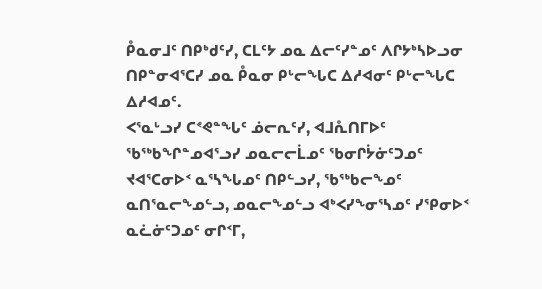ᑬᓇᓂᒧᑦ ᑎᑭᒃᑯᑦᓯ, ᑕᒪᑦᔭ ᓄᓇ ᐃᓕᑦᓯᓐᓄᑦ ᐱᒋᔭᒃᓴᐅᓗᓂ ᑎᑭᓐᓂᐊᕐᑕᓯ ᓄᓇ ᑬᓇᓂ ᑭᒡᓕᖓᑕ ᐃᓱᐊᓂᑦ ᑭᒡᓕᖓᑕ ᐃᓱᐊᓄᑦ.
ᐸᕐᓇᒡᓗᓯ ᑕᕝᕙᓐᖓᑦ ᓅᓕᕆᑦᓯ, ᐊᒧᕅᑎᒥᐅᑦ ᖃᖅᑲᖏᓐᓄᐊᕐᓗᓯ ᓄᓇᓕᓕᒫᓄᑦ ᖃᓂᒋᔮᓃᑦᑐᓄᑦ ᔪᐊᕐᑕᓂᐅᑉ ᓇᕐᓴᖓᓄᑦ ᑎᑭᓪᓗᓯ, ᖃᖅᑲᓕᖕᓄᑦ ᓇᑎᕐᓇᓕᖕᓄᓪᓗ, ᓄᓇᓕᖕᓄᓪᓗ ᐊᒃᐸᓯᖕᓂᕐᓴᓄᑦ ᓯᕿᓂᐅᑉ ᓇᓛᓃᑦᑐᓄᑦ ᓂᒋᑉᒥ,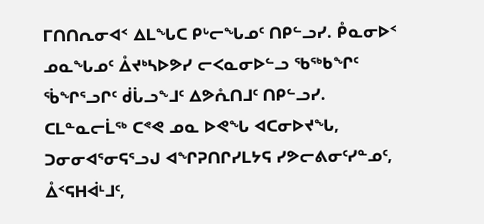ᒥᑎᑎᕆᓂᐊᑉ ᐃᒪᖓᑕ ᑭᒡᓕᖓᓄᑦ ᑎᑭᓪᓗᓯ. ᑬᓇᓂᐅᑉ ᓄᓇᖓᓄᑦ ᐂᔪᒃᓴᐅᕗᓯ ᓕᐸᓇᓂᐅᓪᓗ ᖃᖅᑲᖏᑦ ᖄᖏᕐᓗᒋᑦ ᑰᒑᓗᖕᒧᑦ ᐃᕗᕅᑎᒧᑦ ᑎᑭᓪᓗᓯ.
ᑕᒪᓐᓇᓕᒫᖅ ᑕᕝᕙ ᓄᓇ ᐅᕙᖓ ᐊᑕᓂᐅᔪᖓ, ᑐᓂᓂᐊᕐᓂᕋᕐᓗᒍ ᐊᖏᕈᑎᒋᓯᒪᔭᕋ ᓯᕗᓕᕕᓂᑦᓯᓐᓄᑦ, ᐂᑉᕋᕼᐋᒻᒧᑦ,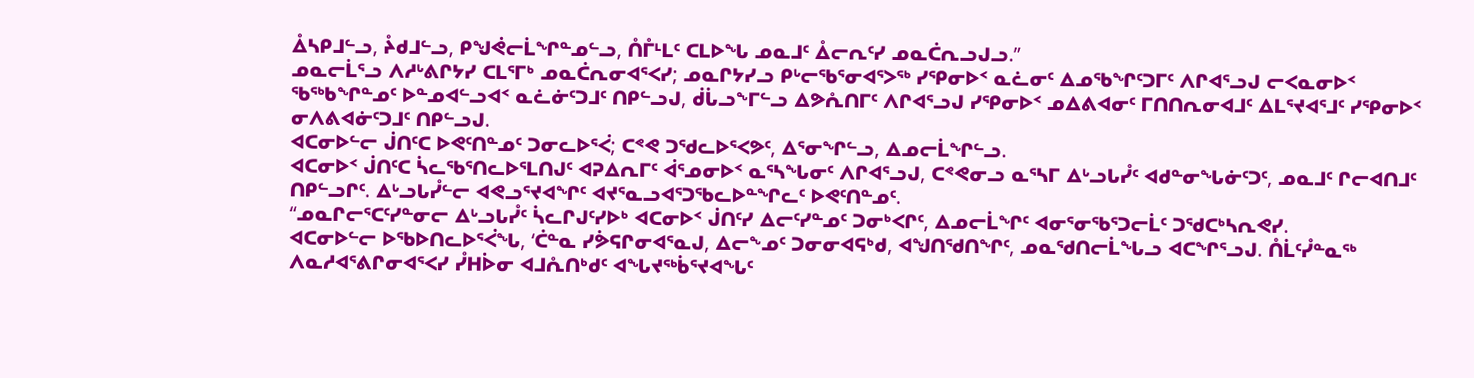ᐂᓴᑭᒧᓪᓗ, ᔧᑯᒧᓪᓗ, ᑭᖑᕚᓕᒫᖏᓐᓄᓪᓗ, ᑍᒤᒻᒪᑦ ᑕᒪᐅᖓ ᓄᓇᒧᑦ ᐂᓕᕆᑦᓯ ᓄᓇᑖᕆᓗᒍᓗ.”
ᓄᓇᓕᒫᕐᓗ ᐱᓱᒡᕕᒋᔭᓯ ᑕᒪᕐᒥᒃ ᓄᓇᑖᕆᓂᐊᕐᐸᓯ; ᓄᓇᒋᔭᓯᓗ ᑭᒡᓕᖃᕐᓂᐊᕐᐳᖅ ᓯᕿᓂᐅᑉ ᓇᓛᓂᑦ ᐃᓄᖃᖏᑦᑐᒥᑦ ᐱᒋᐊᕐᓗᒍ ᓕᐸᓇᓂᐅᑉ ᖃᖅᑲᖏᓐᓄᑦ ᐅᓐᓄᐊᓪᓗᐊᑉ ᓇᓛᓃᑦᑐᒧᑦ ᑎᑭᓪᓗᒍ, ᑰᒑᓗᖕᒥᓪᓗ ᐃᕗᕅᑎᒥᑦ ᐱᒋᐊᕐᓗᒍ ᓯᕿᓂᐅᑉ ᓄᐃᕕᐊᓂᑦ ᒥᑎᑎᕆᓂᐊᒧᑦ ᐃᒪᕐᔪᐊᕐᒧᑦ ᓯᕿᓂᐅᑉ ᓂᐱᕕᐊᓃᑦᑐᒧᑦ ᑎᑭᓪᓗᒍ.
ᐊᑕᓂᐅᓪᓕ ᒎᑎᑦᑕ ᐅᕙᑦᑎᓐᓄᑦ ᑐᓂᓚᐅᕐᐹ; ᑕᕝᕙ ᑐᖁᓚᐅᕐᐸᕗᑦ, ᐃᕐᓂᖏᓪᓗ, ᐃᓄᓕᒫᖏᓪᓗ.
ᐊᑕᓂᐅᑉ ᒎᑎᑦᑕ ᓵᓚᖃᕐᑎᓚᐅᕐᒪᑎᒍᑦ ᐊᕈᐃᕆᒥᑦ ᐋᕐᓄᓂᐅᑉ ᓇᕐᓴᖓᓂᑦ ᐱᒋᐊᕐᓗᒍ, ᑕᕝᕙᓂᓗ ᓇᕐᓴᒥ ᐃᒡᓗᒐᓮᑦ ᐊᑯᓐᓂᖓᓃᑦᑐᑦ, ᓄᓇᒧᑦ ᒋᓕᐊᑎᒧᑦ ᑎᑭᓪᓗᒋᑦ. ᐃᒡᓗᒐᓮᓪᓕ ᐊᕙᓗᕐᔪᐊᖏᑦ ᐊᔪᕐᓇᓗᐊᕐᑐᖃᓚᐅᓐᖏᓚᑦ ᐅᕙᑦᑎᓐᓄᑦ.
“ᓄᓇᒋᓕᕐᑕᑦᓯᓐᓂᓕ ᐃᒡᓗᒐᓮᑦ ᓵᓚᒋᒍᑦᓯᐅᒃ ᐊᑕᓂᐅᑉ ᒎᑎᑦᓯ ᐃᓕᑦᓯᓐᓄᑦ ᑐᓂᒃᐸᒋᑦ, ᐃᓄᓕᒫᖏᑦ ᐊᓂᕐᓂᖃᕐᑐᓕᒫᑦ ᑐᖁᑕᒃᓴᕆᕙᓯ.
ᐊᑕᓂᐅᓪᓕ ᐅᖃᐅᑎᓚᐅᕐᐹᖓ, ‘ᑖᓐᓇ ᓯᕘᕋᒋᓂᐊᕐᓇᒍ, ᐃᓕᖕᓄᑦ ᑐᓂᓂᐊᕋᒃᑯ, ᐊᖑᑎᖁᑎᖏᑦ, ᓄᓇᖁᑎᓕᒫᖓᓗ ᐊᑕᖏᕐᓗᒍ. ᑍᒫᑦᓮᓐᓇᖅ ᐱᓇᓱᐊᕐᕕᒋᓂᐊᕐᐸᓯ ᓮᕼᐆᓂ ᐊᒧᕅᑎᒃᑯᑦ ᐊᖓᔪᖅᑳᕐᔪᐊᖓᑦ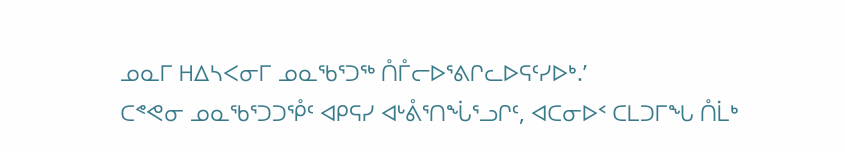ᓄᓇᒥ ᕼᐃᓴᐸᓂᒥ ᓄᓇᖃᕐᑐᖅ ᑍᒤᓕᐅᕐᕕᒋᓚᐅᕋᑦᓯᐅᒃ.’
ᑕᕝᕙᓂ ᓄᓇᖃᕐᑐᑐᕾᑦ ᐊᑭᕋᓯ ᐊᒡᕔᕐᑎᖔᕐᓗᒋᑦ, ᐊᑕᓂᐅᑉ ᑕᒪᑐᒥᖓ ᑍᒫᒃ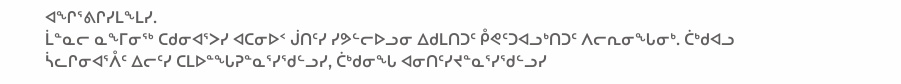ᐊᖏᕐᕕᒋᓯᒪᖕᒪᓯ.
ᒫᓐᓇᓕ ᓇᖕᒥᓂᖅ ᑕᑯᓂᐊᕐᐳᓯ ᐊᑕᓂᐅᑉ ᒎᑎᑦᓯ ᓯᕗᓪᓕᐅᓗᓂ ᐃᑯᒪᑎᑐᑦ ᑬᕙᑦᑐᐊᓗᒃᑎᑐᑦ ᐱᓕᕆᓂᖓᓂᒃ. ᑖᒃᑯᐊᓗ ᓵᓚᒋᓂᐊᕐᐰᑦ ᐃᓕᑦᓯ ᑕᒪᐅᓐᖓᕈᓐᓇᕐᓯᖁᓪᓗᓯ, ᑖᒃᑯᓂᖓ ᐊᓂᑎᑦᓯᔪᓐᓇᕐᓯᖁᓪᓗᓯ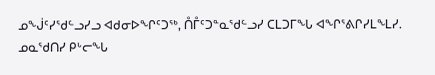ᓄᖒᑦᓯᖁᓪᓗᓯᓗ ᐊᑯᓂᐅᖏᑦᑐᖅ, ᑍᒤᑦᑐᓐᓇᖁᓪᓗᓯ ᑕᒪᑐᒥᖓ ᐊᖏᕐᕕᒋᓯᒪᖕᒪᓯ.
ᓄᓇᖁᑎᓯ ᑭᒡᓕᖓ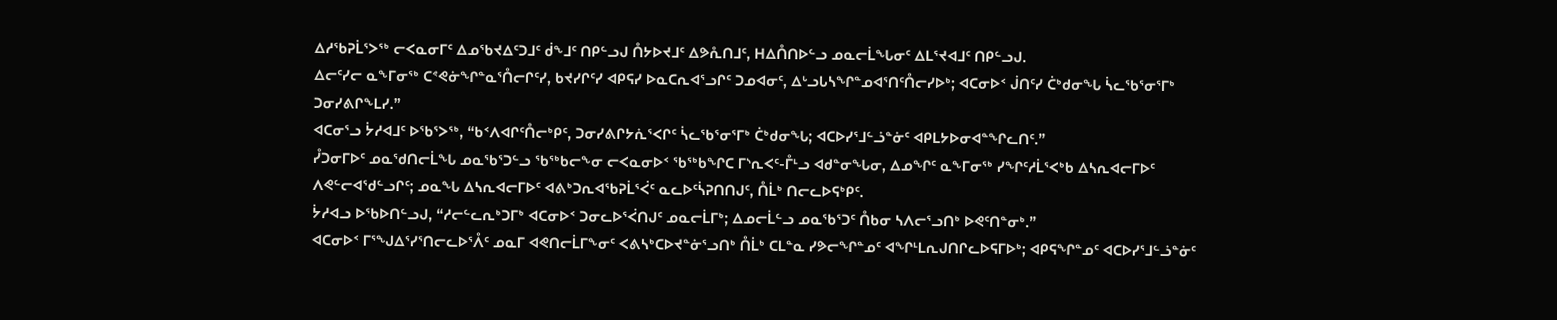ᐃᓱᖃᕈᒫᕐᐳᖅ ᓕᐸᓇᓂᒥᑦ ᐃᓄᖃᔪᐃᑦᑐᒧᑦ ᑰᖕᒧᑦ ᑎᑭᓪᓗᒍ ᑍᔭᐅᔪᒧᑦ ᐃᕗᕅᑎᒧᑦ, ᕼᐃᑍᑎᐅᓪᓗ ᓄᓇᓕᒫᖓᓂᑦ ᐃᒪᕐᔪᐊᒧᑦ ᑎᑭᓪᓗᒍ.
ᐃᓕᑦᓯᓕ ᓇᖕᒥᓂᖅ ᑕᕝᕙᓃᖏᓐᓇᕐᑍᓕᒋᑦᓯ, ᑲᔪᓯᒋᑦᓯ ᐊᑭᕋᓯ ᐅᓇᑕᕆᐊᕐᓗᒋᑦ ᑐᓄᐊᓂᑦ, ᐃᒡᓗᒐᓴᖏᓐᓄᐊᕐᑎᑦᑍᓕᓯᐅᒃ; ᐊᑕᓂᐅᑉ ᒎᑎᑦᓯ ᑖᒃᑯᓂᖓ ᓵᓚᖃᕐᓂᕐᒥᒃ ᑐᓂᓯᕕᒋᖕᒪᓯ.”
ᐊᑕᓂᕐᓗ ᔮᓱᐊᒧᑦ ᐅᖃᕐᐳᖅ, “ᑲᑉᐱᐊᒋᑦᑍᓕᒃᑭᑦ, ᑐᓂᓯᕕᒋᔭᕇᕐᐸᒋᑦ ᓵᓚᖃᕐᓂᕐᒥᒃ ᑖᒃᑯᓂᖓ; ᐊᑕᐅᓯᕐᒧᓪᓘᓐᓃᑦ ᐊᑭᒪᔭᐅᓂᐊᓐᖏᓚᑎᑦ.”
ᓮᑐᓂᒥᐅᑦ ᓄᓇᖁᑎᓕᒫᖓ ᓄᓇᖃᕐᑐᓪᓗ ᖃᖅᑲᓕᖕᓂ ᓕᐸᓇᓂᐅᑉ ᖃᖅᑲᖏᑕ ᒥᔅᕆᐸᑦ-ᒤᒻᓗ ᐊᑯᓐᓂᖓᓂ, ᐃᓄᖏᑦ ᓇᖕᒥᓂᖅ ᓯᖏᑦᓱᒫᕐᐸᒃᑲ ᐃᓴᕆᐊᓕᒥᐅᑦ ᐱᕙᓪᓕᐊᖁᓪᓗᒋᑦ; ᓄᓇᖓ ᐃᓴᕆᐊᓕᒥᐅᑦ ᐊᕕᒃᑐᕆᐊᖃᕈᒫᕐᐹᑦ ᓇᓚᐅᑦᓵᕈᑎᑎᒍᑦ, ᑍᒫᒃ ᑎᓕᓚᐅᕋᒃᑭᑦ.
ᔮᓱᐊᓗ ᐅᖃᐅᑎᓪᓗᒍ, “ᓱᓕᓪᓚᕆᒃᑐᒥᒃ ᐊᑕᓂᐅᑉ ᑐᓂᓚᐅᕐᐹᑎᒍᑦ ᓄᓇᓕᒫᒥᒃ; ᐃᓄᓕᒫᓪᓗ ᓄᓇᖃᕐᑐᑦ ᑍᑲᓂ ᓴᐱᓕᕐᓗᑎᒃ ᐅᕙᑦᑎᓐᓂᒃ.”
ᐊᑕᓂᐅᑉ ᒥᕐᖑᐃᕐᓯᕐᑎᓕᓚᐅᕐᐰᑦ ᓄᓇᒥ ᐊᕙᑎᓕᒫᒥᖕᓂᑦ ᐸᕕᓴᒃᑕᐅᔪᓐᓃᕐᓗᑎᒃ ᑍᒫᒃ ᑕᒪᓐᓇ ᓯᕗᓕᖏᓐᓄᑦ ᐊᖏᒻᒪᕆᒍᑎᒋᓚᐅᕋᒥᐅᒃ; ᐊᑭᕋᖏᓐᓄᑦ ᐊᑕᐅᓯᕐᒧᓪᓘᓐᓃᑦ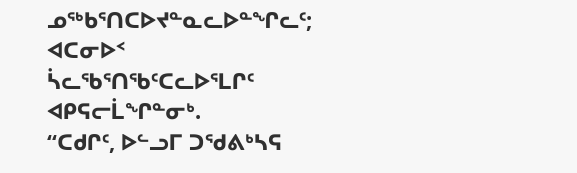ᓄᖅᑲᕐᑎᑕᐅᔪᓐᓇᓚᐅᓐᖏᓚᑦ; ᐊᑕᓂᐅᑉ ᓵᓚᖃᕐᑎᖃᑦᑕᓚᐅᕐᒪᒋᑦ ᐊᑭᕋᓕᒫᖏᓐᓂᒃ.
“ᑕᑯᒋᑦ, ᐅᓪᓗᒥ ᑐᖁᕕᒃᓴᕋ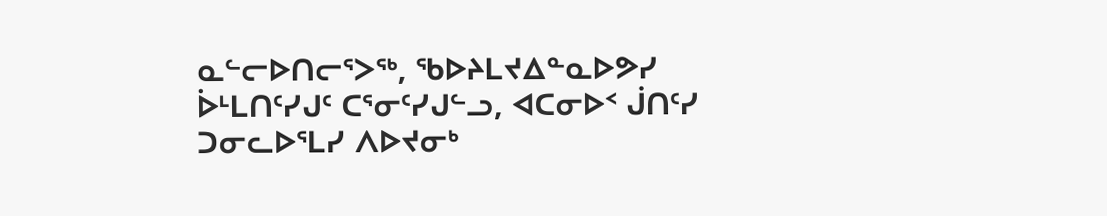ᓇᓪᓕᐅᑎᓕᕐᐳᖅ, ᖃᐅᔨᒪᔪᐃᓐᓇᐅᕗᓯ ᐆᒻᒪᑎᑦᓯᒍᑦ ᑕᕐᓂᑦᓯᒍᓪᓗ, ᐊᑕᓂᐅᑉ ᒎᑎᑦᓯ ᑐᓂᓚᐅᕐᒪᓯ ᐱᐅᔪᓂᒃ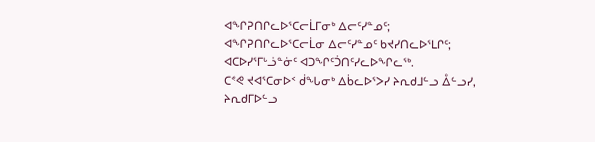ᐊᖏᕈᑎᒋᓚᐅᕐᑕᓕᒫᒥᓂᒃ ᐃᓕᑦᓯᓐᓄᑦ; ᐊᖏᕈᑎᒋᓚᐅᕐᑕᓕᒫᓂ ᐃᓕᑦᓯᓐᓄᑦ ᑲᔪᓯᑎᓚᐅᕐᒪᒋᑦ; ᐊᑕᐅᓯᕐᒥᒡᓘᓐᓃᑦ ᐊᑐᖏᑦᑑᑎᑦᓯᓚᐅᖏᓚᖅ.
ᑕᕝᕙ ᔪᐊᕐᑕᓂᐅᑉ ᑰᖓᓂᒃ ᐃᑳᓚᐅᕐᐳᓯ ᔨᕆᑯᒧᓪᓗ ᐂᓪᓗᓯ, ᔨᕆᑯᒥᐅᓪᓗ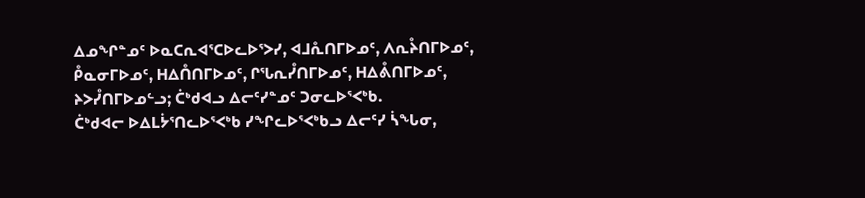ᐃᓄᖏᓐᓄᑦ ᐅᓇᑕᕆᐊᕐᑕᐅᓚᐅᕐᐳᓯ, ᐊᒧᕅᑎᒥᐅᓄᑦ, ᐱᕆᔧᑎᒥᐅᓄᑦ, ᑬᓇᓂᒥᐅᓄᑦ, ᕼᐃᑍᑎᒥᐅᓄᑦ, ᒋᕐᒐᕆᓮᑎᒥᐅᓄᑦ, ᕼᐃᕔᑎᒥᐅᓄᑦ, ᔨᐳᓮᑎᒥᐅᓄᓪᓗ; ᑖᒃᑯᐊᓗ ᐃᓕᑦᓯᓐᓄᑦ ᑐᓂᓚᐅᕐᐸᒃᑲ.
ᑖᒃᑯᐊᓕ ᐅᐃᒪᔮᕐᑎᓚᐅᕐᐸᒃᑲ ᓯᖏᓚᐅᕐᐸᒃᑲᓗ ᐃᓕᑦᓯ ᓵᖓᓂ,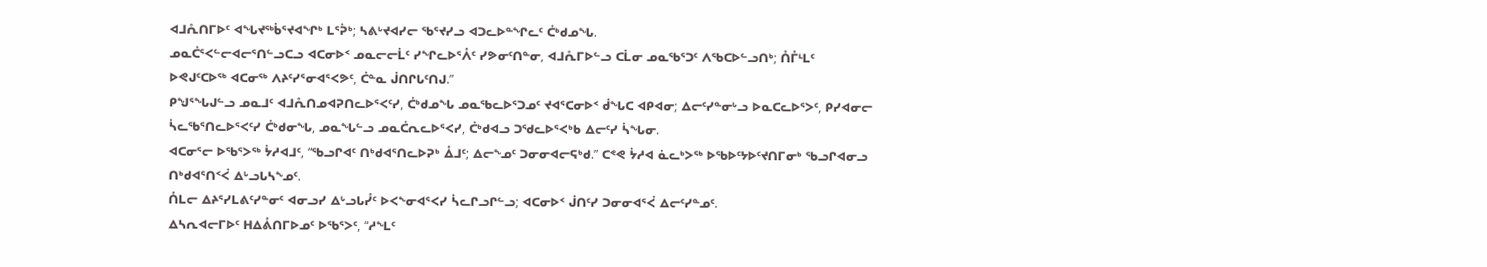ᐊᒧᕅᑎᒥᐅᑦ ᐊᖓᔪᖅᑳᕐᔪᐊᖏᒃ ᒪᕐᕉᒃ; ᓴᕕᒡᔪᐊᓯᓕ ᖃᕐᔪᓯᓗ ᐊᑐᓚᐅᓐᖏᓚᑦ ᑖᒃᑯᓄᖓ.
ᓄᓇᑖᕐᐸᓪᓕᐊᓕᕐᑎᓪᓗᑕᓗ ᐊᑕᓂᐅᑉ ᓄᓇᓕᓕᒫᑦ ᓯᖏᓚᐅᕐᐰᑦ ᓯᕗᓂᑦᑎᓐᓂ, ᐊᒧᕅᒥᐅᓪᓗ ᑕᒫᓂ ᓄᓇᖃᕐᑐᑦ ᐱᖃᑕᐅᓪᓗᑎᒃ; ᑍᒤᒻᒪᑦ ᐅᕙᒍᑦᑕᐅᖅ ᐊᑕᓂᖅ ᐱᔨᑦᓯᕐᓂᐊᕐᐸᕗᑦ, ᑖᓐᓇ ᒎᑎᒋᒐᑦᑎᒍ.”
ᑭᖑᕐᖓᒍᓪᓗ ᓄᓇᒧᑦ ᐊᒧᕅᑎᓄᐊᕈᑎᓚᐅᕐᐸᑦᓯ, ᑖᒃᑯᓄᖓ ᓄᓇᖃᓚᐅᕐᑐᓄᑦ ᔪᐊᕐᑕᓂᐅᑉ ᑰᖓᑕ ᐊᑭᐊᓂ; ᐃᓕᑦᓯᓐᓂᒡᓗ ᐅᓇᑕᓚᐅᕐᐳᑦ, ᑭᓯᐊᓂᓕ ᓵᓚᖃᕐᑎᓚᐅᕐᐸᑦᓯ ᑖᒃᑯᓂᖓ, ᓄᓇᖓᓪᓗ ᓄᓇᑖᕆᓚᐅᕐᐸᓯ, ᑖᒃᑯᐊᓗ ᑐᖁᓚᐅᕐᐸᒃᑲ ᐃᓕᑦᓯ ᓵᖓᓂ.
ᐊᑕᓂᕐᓕ ᐅᖃᕐᐳᖅ ᔮᓱᐊᒧᑦ, “ᖃᓗᒋᐊᑦ ᑎᒃᑯᐊᕐᑎᓚᐅᕈᒃ ᐂᒧᑦ; ᐃᓕᖕᓄᑦ ᑐᓂᓂᐊᓕᕋᒃᑯ.” ᑕᕝᕙ ᔮᓱᐊ ᓈᓚᒃᐳᖅ ᐅᖃᐅᑦᔭᐅᑦᔪᑎᒥᓂᒃ ᖃᓗᒋᐊᓂᓗ ᑎᒃᑯᐊᕐᑎᑉᐹ ᐃᒡᓗᒐᓴᖕᓄᑦ.
ᑍᒪᓕ ᐃᔨᕐᓯᒪᕕᑦᓯᓐᓂᑦ ᐊᓂᓗᓯ ᐃᒡᓗᒐᓮᑦ ᐅᐸᖕᓂᐊᕐᐸᓯ ᓵᓚᒋᓗᒋᓪᓗ; ᐊᑕᓂᐅᑉ ᒎᑎᑦᓯ ᑐᓂᓂᐊᕐᐹ ᐃᓕᑦᓯᓐᓄᑦ.
ᐃᓴᕆᐊᓕᒥᐅᑦ ᕼᐃᕔᑎᒥᐅᓄᑦ ᐅᖃᕐᐳᑦ, “ᓱᖕᒪᑦ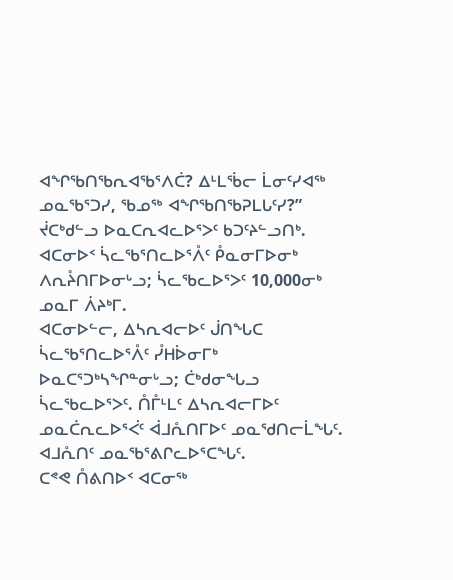ᐊᖏᖃᑎᖃᕆᐊᖃᕐᐱᑖ? ᐃᒻᒪᖄᓕ ᒫᓂᑦᓯᐊᖅ ᓄᓇᖃᕐᑐᓯ, ᖃᓄᖅ ᐊᖏᖃᑎᖃᕈᒪᒐᑦᓯ?”
ᔫᑕᒃᑯᓪᓗ ᐅᓇᑕᕆᐊᓚᐅᕐᐳᑦ ᑲᑐᑦᔨᓪᓗᑎᒃ. ᐊᑕᓂᐅᑉ ᓵᓚᖃᕐᑎᓚᐅᕐᐰᑦ ᑬᓇᓂᒥᐅᓂᒃ ᐱᕆᔧᑎᒥᐅᓂᒡᓗ; ᓵᓚᖃᓚᐅᕐᐳᑦ 10,000ᓂᒃ ᓄᓇᒥ ᐲᔨᒃᒥ.
ᐊᑕᓂᐅᓪᓕ, ᐃᓴᕆᐊᓕᐅᑦ ᒎᑎᖓᑕ ᓵᓚᖃᕐᑎᓚᐅᕐᐰᑦ ᓮᕼᐆᓂᒥᒃ ᐅᓇᑕᕐᑐᒃᓴᖏᓐᓂᒡᓗ; ᑖᒃᑯᓂᖓᓗ ᓵᓚᖃᓚᐅᕐᐳᑦ. ᑍᒤᒻᒪᑦ ᐃᓴᕆᐊᓕᒥᐅᑦ ᓄᓇᑖᕆᓚᐅᕐᐹᑦ ᐋᒧᕅᑎᒥᐅᑦ ᓄᓇᖁᑎᓕᒫᖓᑦ. ᐊᒧᕅᑎᑦ ᓄᓇᖃᕐᕕᒋᓚᐅᕐᑕᖓᑦ.
ᑕᕝᕙ ᑍᕕᑎᐅᑉ ᐊᑕᓂᖅ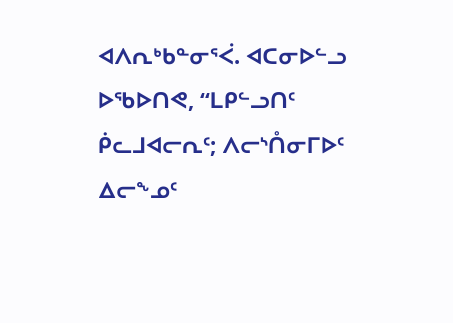ᐊᐱᕆᒃᑲᓐᓂᕐᐹ. ᐊᑕᓂᐅᓪᓗ ᐅᖃᐅᑎᕙ, “ᒪᑭᓪᓗᑎᑦ ᑮᓚᒧᐊᓕᕆᑦ; ᐱᓕᔅᑍᓂᒥᐅᑦ ᐃᓕᖕᓄᑦ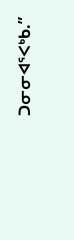ᑐᓂᓂᐊᕐᐸᒃᑲ.”